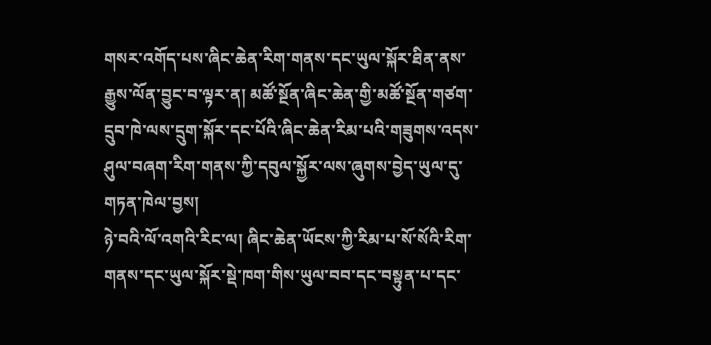གསར་འགོད་པས་ཞིང་ཆེན་རིག་གནས་དང་ཡུལ་སྐོར་ཐིན་ནས་རྒྱུས་ལོན་བྱུང་བ་ལྟར་ན། མཚོ་སྔོན་ཞིང་ཆེན་གྱི་མཚོ་སྔོན་གཙག་དྲུབ་ཁེ་ལས་དྲུག་སྐོར་དང་པོའི་ཞིང་ཆེན་རིམ་པའི་གཟུགས་འདས་ཤུལ་བཞག་རིག་གནས་ཀྱི་དབུལ་སྐྱོར་ལས་ཞུགས་བྱེད་ཡུལ་དུ་གཏན་ཁེལ་བྱས།
ཉེ་བའི་ལོ་འགའི་རིང་ལ། ཞིང་ཆེན་ཡོངས་ཀྱི་རིམ་པ་སོ་སོའི་རིག་གནས་དང་ཡུལ་སྐོར་སྡེ་ཁག་གིས་ཡུལ་བབ་དང་བསྟུན་པ་དང་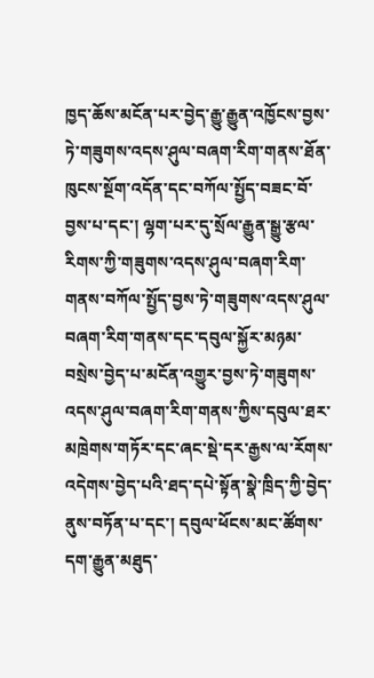ཁྱད་ཆོས་མངོན་པར་བྱེད་རྒྱུ་རྒྱུན་འཁྱོངས་བྱས་ཏེ་གཟུགས་འདས་ཤུལ་བཞག་རིག་གནས་ཐོན་ཁུངས་སྔོག་འདོན་དང་བཀོལ་སྤྱོད་བཟང་བོ་བྱས་པ་དང་། ལྷག་པར་དུ་སྲོལ་རྒྱུན་སྒྱུ་རྩལ་རིགས་ཀྱི་གཟུགས་འདས་ཤུལ་བཞག་རིག་གནས་བཀོལ་སྤྱོད་བྱས་ཏེ་གཟུགས་འདས་ཤུལ་བཞག་རིག་གནས་དང་དབུལ་སྐྱོར་མཉམ་བསྲེས་བྱེད་པ་མངོན་འགྱུར་བྱས་ཏེ་གཟུགས་འདས་ཤུལ་བཞག་རིག་གནས་ཀྱིས་དབུལ་ཐར་མཁྲེགས་གཏོར་དང་ཞང་སྡེ་དར་རྒྱས་ལ་རོགས་འདེགས་བྱེད་པའི་ཐད་དཔེ་སྟོན་སྣེ་ཁྲིད་ཀྱི་བྱེད་ནུས་བཏོན་པ་དང་། དབུལ་ཕོངས་མང་ཚོགས་དག་རྒྱུན་མཐུད་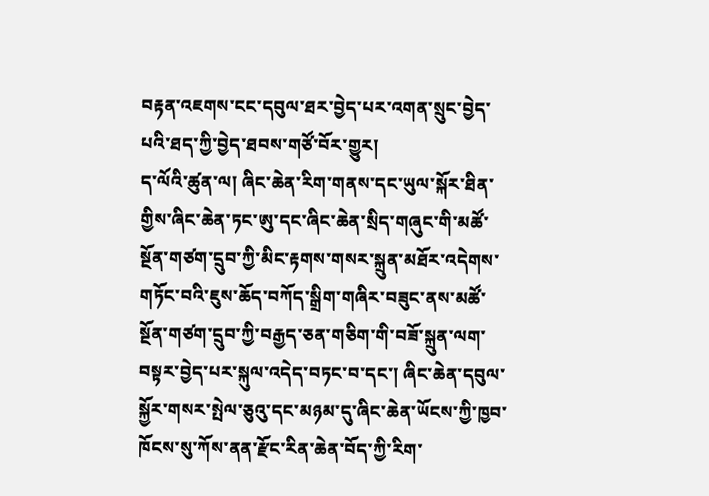བརྟན་འཇགས་ངང་དབུལ་ཐར་བྱེད་པར་འགན་སྲུང་བྱེད་པའི་ཐད་ཀྱི་བྱེད་ཐབས་གཙོ་བོར་གྱུར།
ད་ལོའི་ཚུན་ལ། ཞིང་ཆེན་རིག་གནས་དང་ཡུལ་སྐོར་ཐིན་གྱིས་ཞིང་ཆེན་ཏང་ཨུ་དང་ཞིང་ཆེན་སྲིད་གཞུང་གི་མཚོ་སྔོན་གཙག་དྲུབ་ཀྱི་མིང་རྟགས་གསར་སྐྲུན་མཐོར་འདེགས་གཏོང་བའི་ཇུས་ཆོད་བཀོད་སྒྲིག་གཞིར་བཟུང་ནས་མཚོ་སྔོན་གཙག་དྲུབ་ཀྱི་བརྒྱད་ཅན་གཅིག་གི་བཟོ་སྐྲུན་ལག་བསྟར་བྱེད་པར་སྐུལ་འདེད་བཏང་བ་དང་། ཞིང་ཆེན་དབུལ་སྐྱོར་གསར་སྤེལ་ཅུའུ་དང་མཉམ་དུ་ཞིང་ཆེན་ཡོངས་ཀྱི་ཁྱབ་ཁོངས་སུ་ཀོས་ནན་རྫོང་རིན་ཆེན་བོད་ཀྱི་རིག་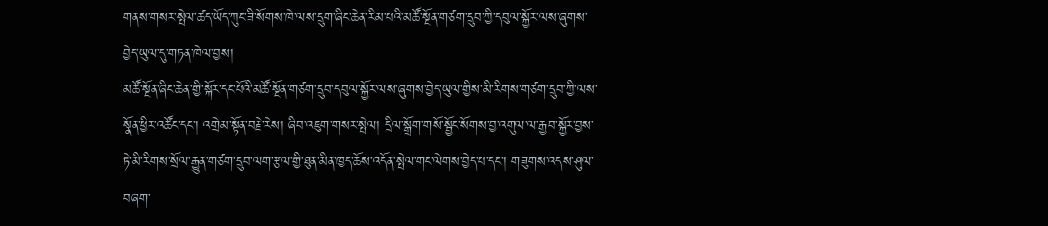གནས་གསར་སྤེལ་ཚད་ཡོད་ཀུང་ཟི་སོགས་ཁེ་ལས་དྲུག་ཞིང་ཆེན་རིམ་པའི་མཚོ་སྔོན་གཙག་དྲུབ་ཀྱི་དབུལ་སྐྱོར་ལས་ཞུགས་བྱེད་ཡུལ་དུ་གཏན་ཁེལ་བྱས།
མཚོ་སྔོན་ཞིང་ཆེན་གྱི་སྐོར་དང་པོའི་མཚོ་སྔོན་གཙག་དྲུབ་དབུལ་སྐྱོར་ལས་ཞུགས་བྱེད་ཡུལ་གྱིས་མི་རིགས་གཙག་དྲུབ་ཀྱི་ལས་སྣོན་ཕྱིར་འཚོང་དང་། འགྲེམ་སྟོན་བརྗེ་རེས། ཞིབ་འཇུག་གསར་སྤེལ། དྲིལ་སྒྲོག་གསོ་སྦྱོང་སོགས་བྱ་འགུལ་ལ་རྒྱབ་སྐྱོར་བྱས་ཏེ་མི་རིགས་སྲོལ་རྒྱུན་གཙག་དྲུབ་ལག་རྩལ་གྱི་ཐུན་མིན་ཁྱད་ཆོས་འདོན་སྤེལ་གང་ལེགས་བྱེད་པ་དང་། གཟུགས་འདས་ཤུལ་བཞག་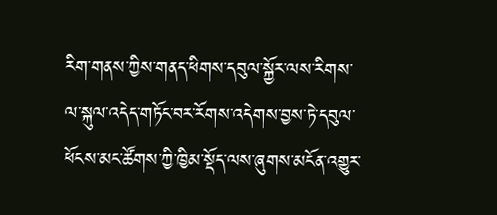རིག་གནས་ཀྱིས་གནད་ཕིགས་དབུལ་སྐྱོར་ལས་རིགས་ལ་སྐུལ་འདེད་གཏོང་བར་རོགས་འདེགས་བྱས་ཏེ་དབུལ་ཕོངས་མང་ཚོགས་ཀྱི་ཁྱིམ་སྡོད་ལས་ཞུགས་མངོན་འགྱུར་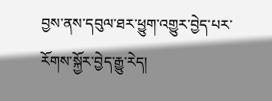བྱས་ནས་དབུལ་ཐར་ཕྱུག་འགྱུར་བྱེད་པར་རོགས་སྐྱོར་བྱེད་རྒྱུ་རེད།